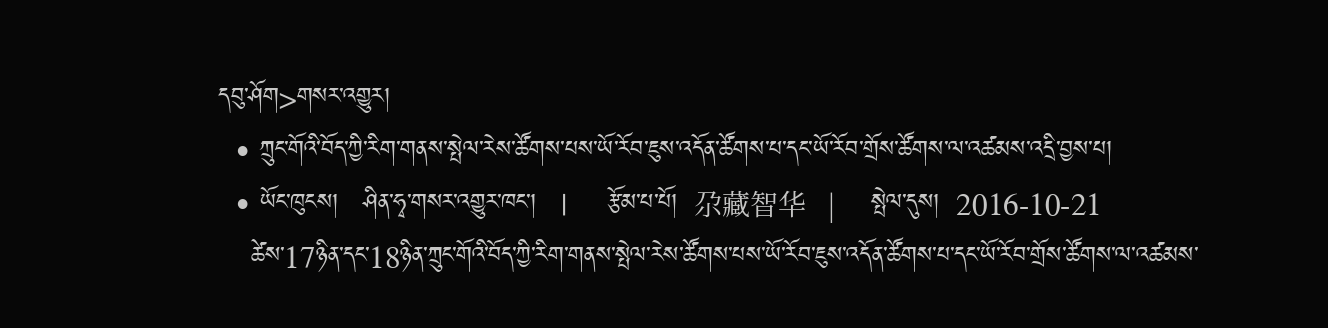དབུ་ཤོག>གསར་འགྱུར།
  • ཀྲུང་གོའི་བོད་ཀྱི་རིག་གནས་སྤེལ་རེས་ཚོགས་པས་ཡོ་རོབ་ཇུས་འདོན་ཚོགས་པ་དང་ཡོ་རོབ་གྲོས་ཚོགས་ལ་འཚམས་འདྲི་བྱས་པ།
  • ཡོང་ཁུངས།   ཤིན་ཧྭ་གསར་འགྱུར་ཁང་།   |     རྩོམ་པ་པོ།  尕藏智华   |     སྤེལ་དུས།  2016-10-21
    ཚེས་17ཉིན་དང་18ཉིན་ཀྲུང་གོའི་བོད་ཀྱི་རིག་གནས་སྤེལ་རེས་ཚོགས་པས་ཡོ་རོབ་ཇུས་འདོན་ཚོགས་པ་དང་ཡོ་རོབ་གྲོས་ཚོགས་ལ་འཚམས་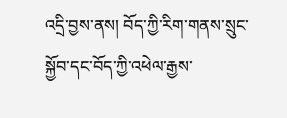འདྲི་བྱས་ནས། བོད་ཀྱི་རིག་གནས་སྲུང་སྐྱོབ་དང་བོད་ཀྱི་འཕེལ་རྒྱས་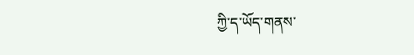ཀྱི་ད་ཡོད་གནས་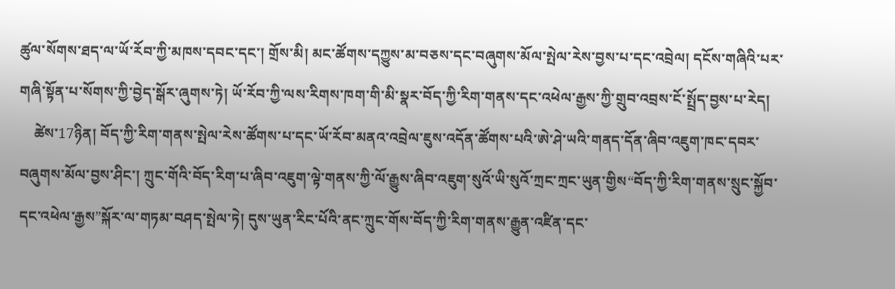ཚུལ་སོགས་ཐད་ལ་ཡོ་རོབ་ཀྱི་མཁས་དབང་དང་། གྲོས་མི། མང་ཚོགས་དཀྱུས་མ་བཅས་དང་བཞུགས་མོལ་སྤེལ་རེས་བྱས་པ་དང་འབྲེལ། དངོས་གཞིའི་པར་གཞི་སྟོན་པ་སོགས་ཀྱི་བྱེད་སྒོར་ཞུགས་ཏེ། ཡོ་རོབ་ཀྱི་ལས་རིགས་ཁག་གི་མི་སྣར་བོད་ཀྱི་རིག་གནས་དང་འཕེལ་རྒྱས་ཀྱི་གྲུབ་འབྲས་ངོ་སྤྲོད་བྱས་པ་རེད།
    ཚེས་17ཉིན། བོད་ཀྱི་རིག་གནས་སྤེལ་རེས་ཚོགས་པ་དང་ཡོ་རོབ་མནའ་འབྲེལ་ཇུས་འདོན་ཚོགས་པའི་ཨེ་ཤེ་ཡའི་གནད་དོན་ཞིབ་འཇུག་ཁང་དབར་བཞུགས་མོལ་བྱས་ཤིང་། ཀྲུང་གོའི་བོད་རིག་པ་ཞིབ་འཇུག་ལྟེ་གནས་ཀྱི་ལོ་རྒྱུས་ཞིབ་འཇུག་སུའོ་ཡི་སུའོ་ཀྲང་ཀྲང་ཡུན་གྱིས“བོད་ཀྱི་རིག་གནས་སྲུང་སྐྱོབ་དང་འཕེལ་རྒྱས”སྐོར་ལ་གཏམ་བཤད་སྤེལ་ཏེ། དུས་ཡུན་རིང་པོའི་ནང་ཀྲུང་གོས་བོད་ཀྱི་རིག་གནས་རྒྱུན་འཛིན་དང་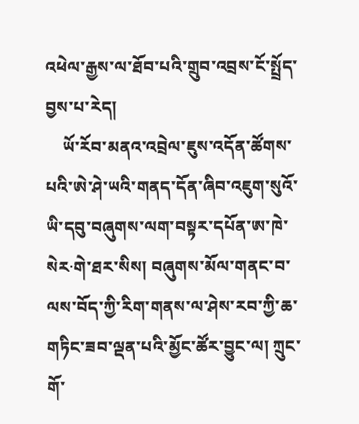འཕེལ་རྒྱས་ལ་ཐོབ་པའི་གྲུབ་འབྲས་ངོ་སྤྲོད་བྱས་པ་རེད།
    ཡོ་རོབ་མནའ་འབྲེལ་ཇུས་འདོན་ཚོགས་པའི་ཨེ་ཤེ་ཡའི་གནད་དོན་ཞིབ་འཇུག་སུའོ་ཡི་དབུ་བཞུགས་ལག་བསྟར་དཔོན་ཨ་ཁེ་སེར·གེ་ཐར་སིས། བཞུགས་མོལ་གནང་བ་ལས་བོད་ཀྱི་རིག་གནས་ལ་ཤེས་རབ་ཀྱི་ཆ་གཏིང་ཟབ་ལྡན་པའི་མྱོང་ཚོར་བྱུང་ལ། ཀྲུང་གོ་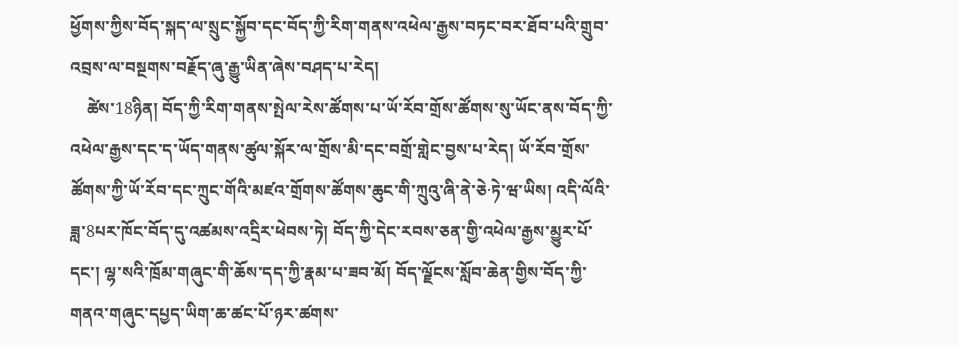ཕྱོགས་ཀྱིས་བོད་སྐད་ལ་སྲུང་སྐྱོབ་དང་བོད་ཀྱི་རིག་གནས་འཕེལ་རྒྱས་བཏང་བར་ཐོབ་པའི་གྲུབ་འབྲས་ལ་བསྔགས་བརྗོད་ཞུ་རྒྱུ་ཡིན་ཞེས་བཤད་པ་རེད།
    ཚེས་18ཉིན། བོད་ཀྱི་རིག་གནས་སྤེལ་རེས་ཚོགས་པ་ཡོ་རོབ་གྲོས་ཚོགས་སུ་ཡོང་ནས་བོད་ཀྱི་འཕེལ་རྒྱས་དང་ད་ཡོད་གནས་ཚུལ་སྐོར་ལ་གྲོས་མི་དང་བགྲོ་གླེང་བྱས་པ་རེད། ཡོ་རོབ་གྲོས་ཚོགས་ཀྱི་ཡོ་རོབ་དང་ཀྲུང་གོའི་མཛའ་གྲོགས་ཚོགས་ཆུང་གི་ཀྲུའུ་ཞི་ནེ་ཅེ·ཏེ་ཝ་ཡིས། འདི་ལོའི་ཟླ་8པར་ཁོང་བོད་དུ་འཚམས་འདྲིར་ཕེབས་ཏེ། བོད་ཀྱི་དེང་རབས་ཅན་གྱི་འཕེལ་རྒྱས་མྱུར་པོ་དང་། ལྷ་སའི་ཁྲོམ་གཞུང་གི་ཆོས་དད་ཀྱི་རྣམ་པ་ཟབ་མོ། བོད་ལྗོངས་སློབ་ཆེན་གྱིས་བོད་ཀྱི་གནའ་གཞུང་དཔྱད་ཡིག་ཆ་ཚང་པོ་ཉར་ཚགས་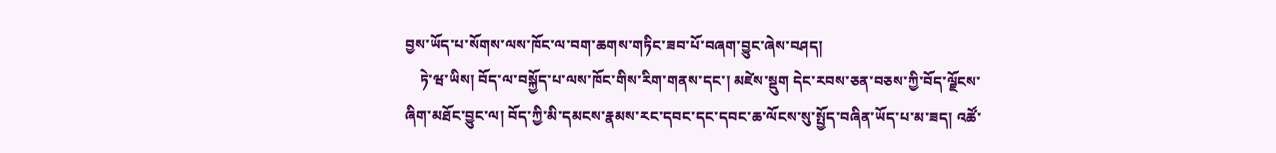བྱས་ཡོད་པ་སོགས་ལས་ཁོང་ལ་བག་ཆགས་གཏིང་ཟབ་པོ་བཞག་བྱུང་ཞེས་བཤད།
    ཏེ་ཝ་ཡིས། བོད་ལ་བསྐྱོད་པ་ལས་ཁོང་གིས་རིག་གནས་དང་། མཛེས་སྡུག དེང་རབས་ཅན་བཅས་ཀྱི་བོད་ལྗོངས་ཞིག་མཐོང་བྱུང་ལ། བོད་ཀྱི་མི་དམངས་རྣམས་རང་དབང་དང་དབང་ཆ་ལོངས་སུ་སྤྱོད་བཞིན་ཡོད་པ་མ་ཟད། འཚོ་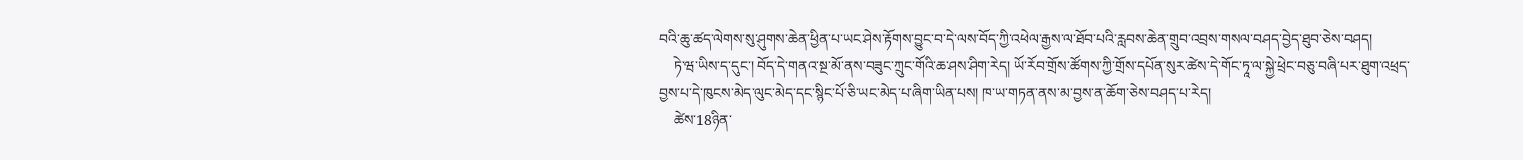བའི་ཆུ་ཚད་ལེགས་སུ་ཤུགས་ཆེན་ཕྱིན་པ་ཡང་ཤེས་རྟོགས་བྱུང་བ་དེ་ལས་བོད་ཀྱི་འཕེལ་རྒྱས་ལ་ཐོབ་པའི་རླབས་ཆེན་གྲུབ་འབྲས་གསལ་བཤད་བྱེད་ཐུབ་ཅེས་བཤད།
    ཏེ་ཝ་ཡིས་ད་དུང་། བོད་དེ་གནའ་སྔ་མོ་ནས་བཟུང་ཀྲུང་གོའི་ཆ་ཤས་ཤིག་རེད། ཡོ་རོབ་གྲོས་ཚོགས་ཀྱི་གྲོས་དཔོན་སུར་ཚེས་དེ་གོང་ཏཱ་ལ་སྐྱེ་ཕྲེང་བཅུ་བཞི་པར་ཐུག་འཕྲད་བྱས་པ་དེ་ཁུངས་མེད་ལུང་མེད་དང་སྙིང་པོ་ཅི་ཡང་མེད་པ་ཞིག་ཡིན་པས། ཁ་ཡ་གཏན་ནས་མ་བྱས་ན་ཆོག་ཅེས་བཤད་པ་རེད།
    ཚེས་18ཉིན་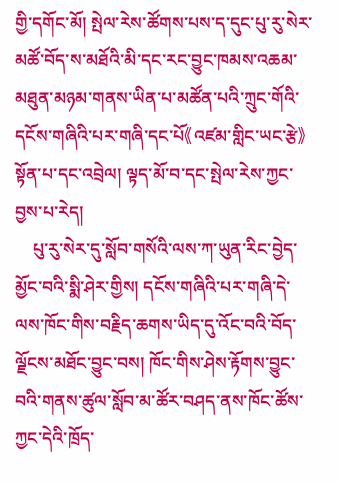གྱི་དགོང་མོ། སྤེལ་རེས་ཚོགས་པས་ད་དུང་པུ་རུ་སེར་མཚོ་བོད་ས་མཐོའི་མི་དང་རང་བྱུང་ཁམས་འཆམ་མཐུན་མཉམ་གནས་ཡིན་པ་མཚོན་པའི་ཀྲུང་གོའི་དངོས་གཞིའི་པར་གཞི་དང་པོ《འཛམ་གླིང་ཡང་རྩེ》སྟོན་པ་དང་འབྲེལ། ལྟད་མོ་བ་དང་སྤེལ་རེས་ཀྱང་བྱས་པ་རེད།
    པུ་རུ་སེར་དུ་སློབ་གསོའི་ལས་ཀ་ཡུན་རིང་བྱེད་མྱོང་བའི་སྨི་ཤེར་གྱིས། དངོས་གཞིའི་པར་གཞི་དེ་ལས་ཁོང་གིས་བརྗིད་ཆགས་ཡིད་དུ་འོང་བའི་བོད་ལྗོངས་མཐོང་བྱུང་བས། ཁོང་གིས་ཤེས་རྟོགས་བྱུང་བའི་གནས་ཚུལ་སློབ་མ་ཚོར་བཤད་ནས་ཁོང་ཚོས་ཀྱང་དེའི་ཁྲོད་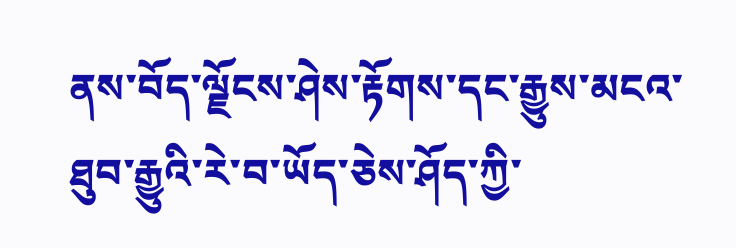ནས་བོད་ལྗོངས་ཤེས་རྟོགས་དང་རྒྱུས་མངའ་ཐུབ་རྒྱུའི་རེ་བ་ཡོད་ཅེས་ཤོད་ཀྱི་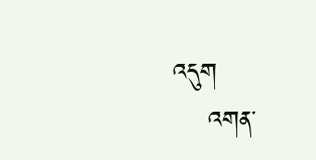འདུག
    འགན་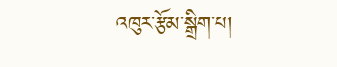འཁུར་རྩོམ་སྒྲིག་པ།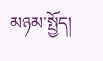མཉམ་སྤྱོད།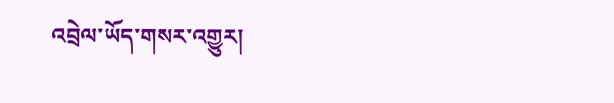འབྲེལ་ཡོད་གསར་འགྱུར།